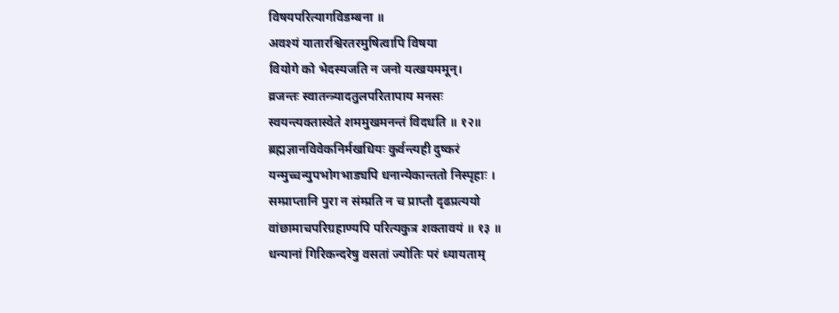विषयपरित्यागविडम्बना ॥
अवश्यं यातारश्विरतरमुषित्वापि विषया
वियोगे को भेदस्यजति न जनो यत्खयममून्।
व्रजन्तः स्वातन्त्र्यादतुलपरितापाय मनसः
स्वयन्त्यक्तास्वेते शममुखमनन्तं विदधति ॥ १२॥
ब्रह्मज्ञानविवेकनिर्मखधियः कुर्वन्त्यही दुष्करं
यन्मुच्चन्युपभोगभाड्यपि धनान्येकान्ततो निस्पृहाः ।
सम्प्राप्तानि पुरा न संम्प्रति न च प्राप्तौ दृढप्रत्ययो
वांछामाचपरिग्रहाण्यपि परित्यकुत्र शक्तावयं ॥ १३ ॥
धन्यानां गिरिकन्दरेषु वसतां ज्योतिः परं ध्यायताम्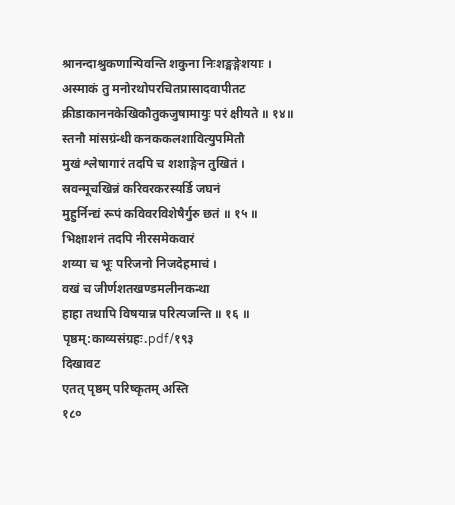श्रानन्दाश्रुकणान्पिवन्ति शकुना निःशङ्मङ्गेशयाः ।
अस्माकं तु मनोरथोपरचितप्रासादवापीतट
क्रीडाकाननकेखिकौतुकजुषामायुः परं क्षीयते ॥ १४॥
स्तनौ मांसग्रंन्धी कनककलशावित्युपमितौ
मुखं श्लेषागारं तदपि च शशाङ्गेन तुखितं ।
स्रवन्मूचखिन्नं करिवरकरस्यर्डि जघनं
मुहुर्निन्द्यं रूपं कविवरविशेषैर्गुरु छतं ॥ १५ ॥
भिक्षाशनं तदपि नीरसमेकवारं
शय्या च भूः परिजनो निजदेहमाचं ।
वखं च जीर्णशतखण्डमलीनकन्था
हाहा तथापि विषयान्न परित्यजन्ति ॥ १६ ॥
पृष्ठम्:काव्यसंग्रहः.pdf/१९३
दिखावट
एतत् पृष्ठम् परिष्कृतम् अस्ति
१८०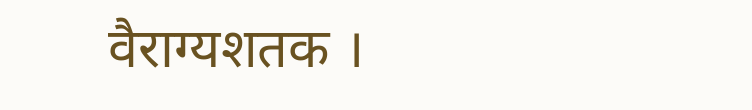वैराग्यशतक ।